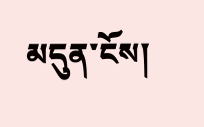མདུན་ངོས།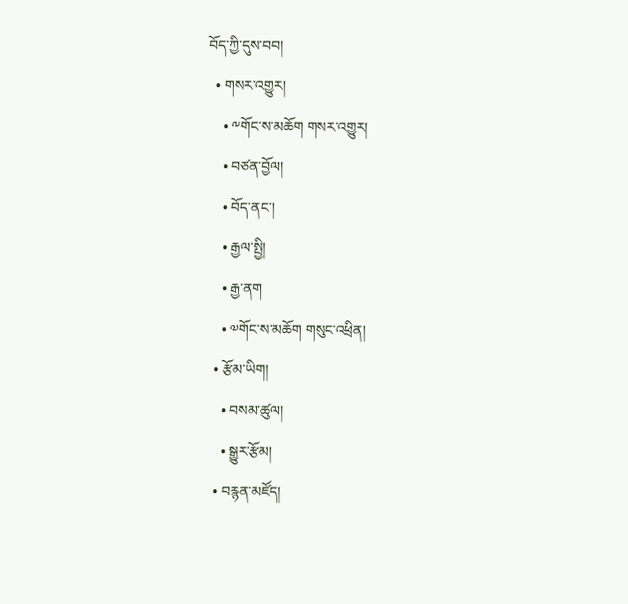བོད་ཀྱི་དུས་བབ།
  • གསར་འགྱུར།
    • ༸གོང་ས་མཆོག གསར་འགྱུར།
    • བཙན་བྱོལ།
    • བོད་ནང་།
    • རྒྱལ་སྤྱི།
    • རྒྱ་ནག
    • ༧གོང་ས་མཆོག གསུང་འཕྲིན།
  • རྩོམ་ཡིག།
    • བསམ་ཚུལ།
    • སྒྱུར་རྩོམ།
  • བརྙན་མཛོད།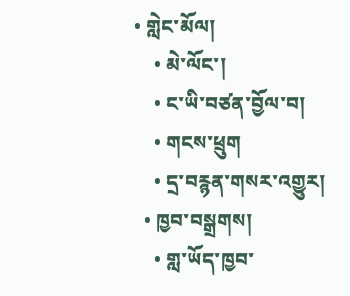• གླེང་མོལ།
    • མེ་ལོང་།
    • ང་ཡི་བཙན་བྱོལ་བ།
    • གངས་ཕྲུག
    • དྲ་བརྙན་གསར་འགྱུར།
  • ཁྱབ་བསྒྲགས།
    • གླ་ཡོད་ཁྱབ་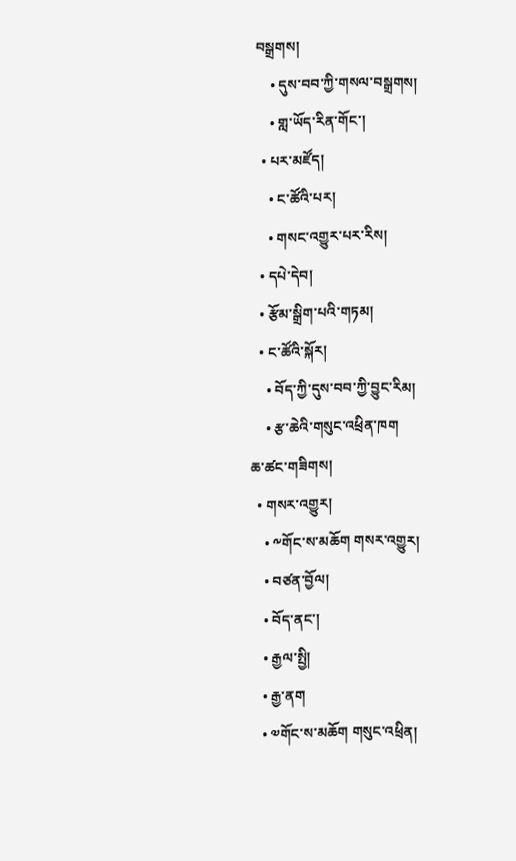བསྒྲགས།
    • དུས་བབ་ཀྱི་གསལ་བསྒྲགས།
    • གླ་ཡོད་རིན་གོང་།
  • པར་མཛོད།
    • ང་ཚོའི་པར།
    • གསང་འགྱུར་པར་རིས།
  • དཔེ་དེབ།
  • རྩོམ་སྒྲིག་པའི་གཏམ།
  • ང་ཚོའི་སྐོར།
    • བོད་ཀྱི་དུས་བབ་ཀྱི་བྱུང་རིམ།
    • རྩ་ཆེའི་གསུང་འཕྲིན་ཁག
ཆ་ཚང་གཟིགས།
  • གསར་འགྱུར།
    • ༸གོང་ས་མཆོག གསར་འགྱུར།
    • བཙན་བྱོལ།
    • བོད་ནང་།
    • རྒྱལ་སྤྱི།
    • རྒྱ་ནག
    • ༧གོང་ས་མཆོག གསུང་འཕྲིན།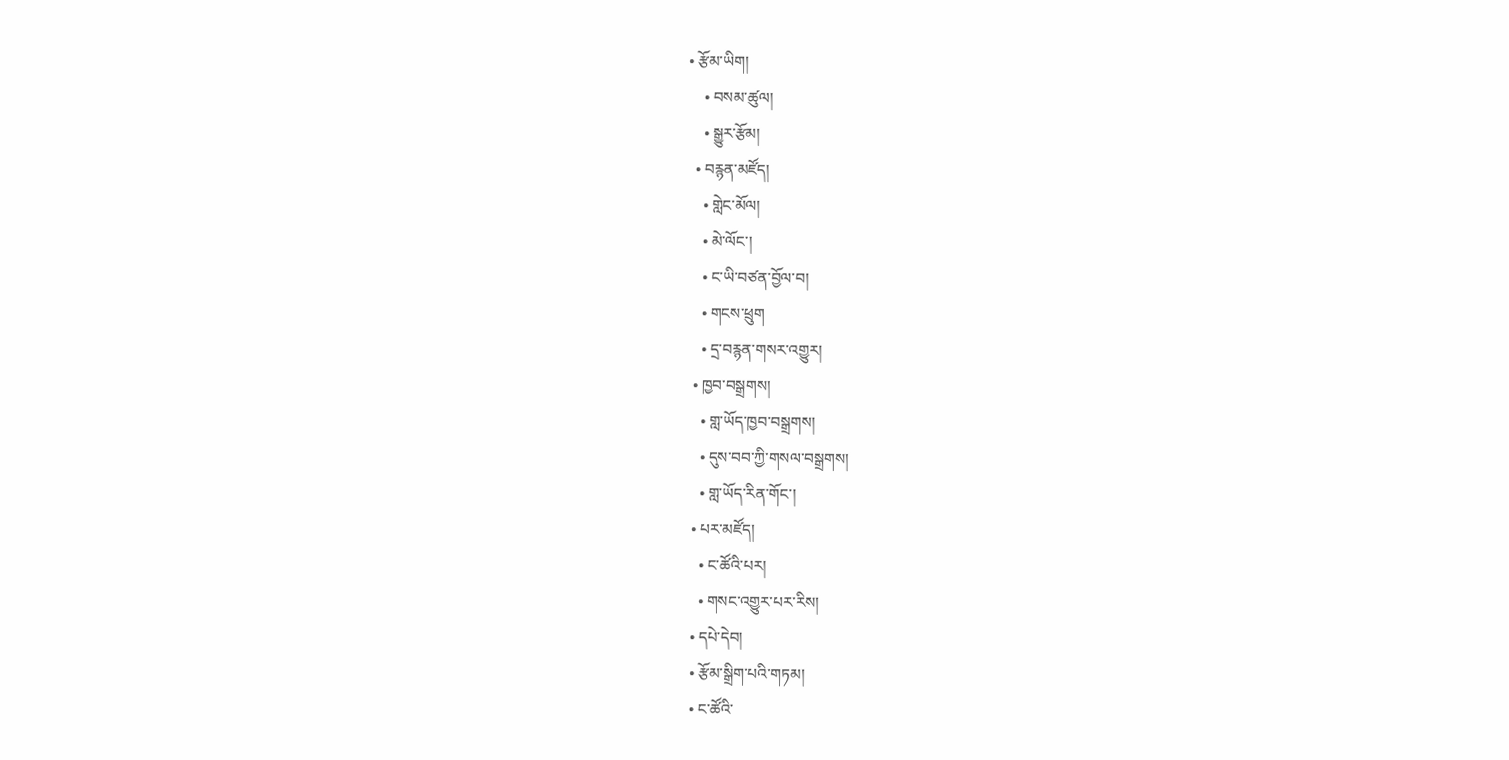• རྩོམ་ཡིག།
    • བསམ་ཚུལ།
    • སྒྱུར་རྩོམ།
  • བརྙན་མཛོད།
    • གླེང་མོལ།
    • མེ་ལོང་།
    • ང་ཡི་བཙན་བྱོལ་བ།
    • གངས་ཕྲུག
    • དྲ་བརྙན་གསར་འགྱུར།
  • ཁྱབ་བསྒྲགས།
    • གླ་ཡོད་ཁྱབ་བསྒྲགས།
    • དུས་བབ་ཀྱི་གསལ་བསྒྲགས།
    • གླ་ཡོད་རིན་གོང་།
  • པར་མཛོད།
    • ང་ཚོའི་པར།
    • གསང་འགྱུར་པར་རིས།
  • དཔེ་དེབ།
  • རྩོམ་སྒྲིག་པའི་གཏམ།
  • ང་ཚོའི་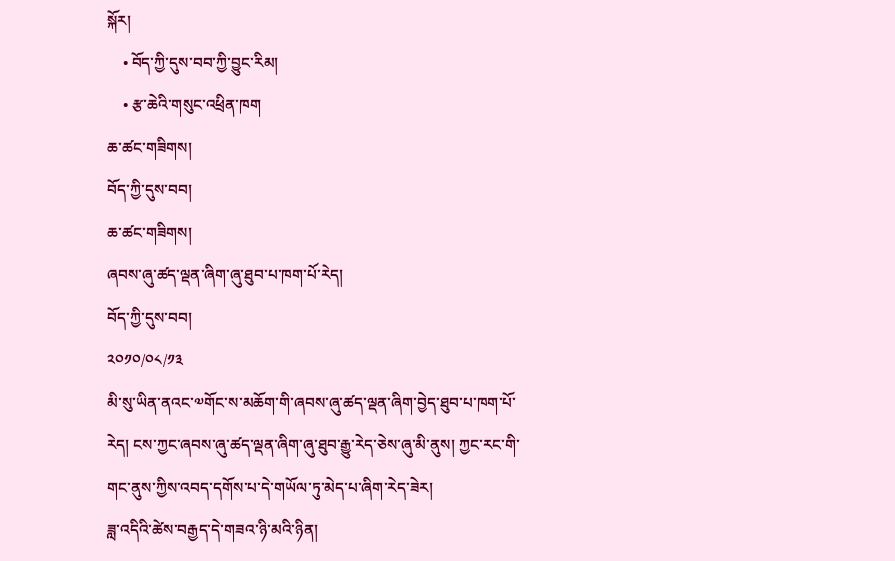སྐོར།
    • བོད་ཀྱི་དུས་བབ་ཀྱི་བྱུང་རིམ།
    • རྩ་ཆེའི་གསུང་འཕྲིན་ཁག
ཆ་ཚང་གཟིགས།
བོད་ཀྱི་དུས་བབ།
ཆ་ཚང་གཟིགས།
ཞབས་ཞུ་ཚད་ལྡན་ཞིག་ཞུ་ཐུབ་པ་ཁག་པོ་རེད།
བོད་ཀྱི་དུས་བབ།
༢༠༡༠/༠༨/༡༣
མི་སུ་ཡིན་ནའང་༧གོང་ས་མཆོག་གི་ཞབས་ཞུ་ཚད་ལྡན་ཞིག་བྱེད་ཐུབ་པ་ཁག་པོ་རེད། ངས་ཀྱང་ཞབས་ཞུ་ཚད་ལྡན་ཞིག་ཞུ་ཐུབ་རྒྱུ་རེད་ཅེས་ཞུ་མི་ནུས། ཀྱང་རང་གི་གང་ནུས་ཀྱིས་འབད་དགོས་པ་དེ་གཡོལ་ཏུ་མེད་པ་ཞིག་རེད་ཟེར།
ཟླ་འདིའི་ཚེས་བརྒྱད་དེ་གཟའ་ཉི་མའི་ཉིན།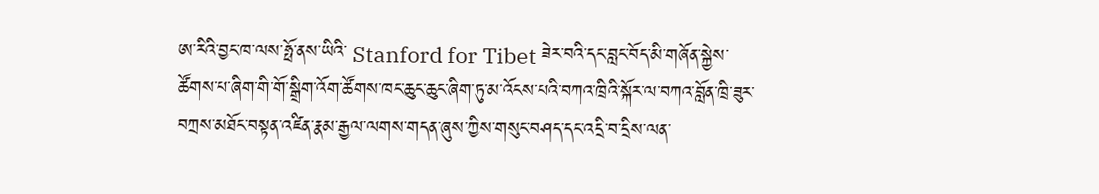ཨ་རིའི་བྱང་ཁ་ལས་ཧྥོ་ནས་ཡིའི་ Stanford for Tibet ཟེར་བའི་དང་བླང་བོད་མི་གཞོན་སྐྱེས་ཚོགས་པ་ཞིག་གི་གོ་སྒྲིག་འོག་ཚོགས་ཁང་ཆུང་ཆུང་ཞིག་ཏུ་མ་འོངས་པའི་བཀའ་ཁྲིའི་སྐོར་ལ་བཀའ་བློན་ཁྲི་ཟུར་བཀྲས་མཐོང་བསྟན་འཛིན་རྣམ་རྒྱལ་ལགས་གདན་ཞུས་ཀྱིས་གསུང་བཤད་དང་འདྲི་བ་དྲིས་ལན་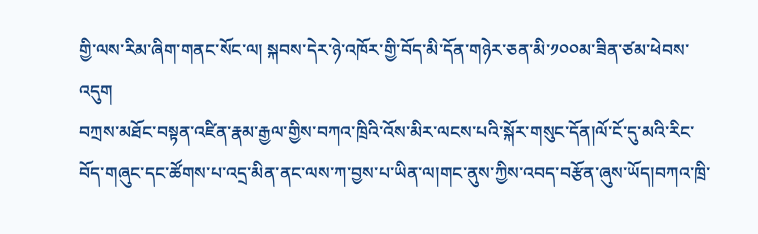གྱི་ལས་རིམ་ཞིག་གནང་སོང་ལ། སྐབས་དེར་ཉེ་འཁོར་གྱི་བོད་མི་དོན་གཉེར་ཅན་མི་༡༠༠མ་ཟིན་ཙམ་ཕེབས་འདུག
བཀྲས་མཐོང་བསྟན་འཛིན་རྣམ་རྒྱལ་གྱིས་བཀའ་ཁྲིའི་འོས་མིར་ལངས་པའི་སྐོར་གསུང་དོན།ལོ་ངོ་དུ་མའི་རིང་བོད་གཞུང་དང་ཚོགས་པ་འདྲ་མིན་ནང་ལས་ཀ་བྱས་པ་ཡིན་ལ།གང་ནུས་ཀྱིས་འབད་བརྩོན་ཞུས་ཡོད།བཀའ་ཁྲི་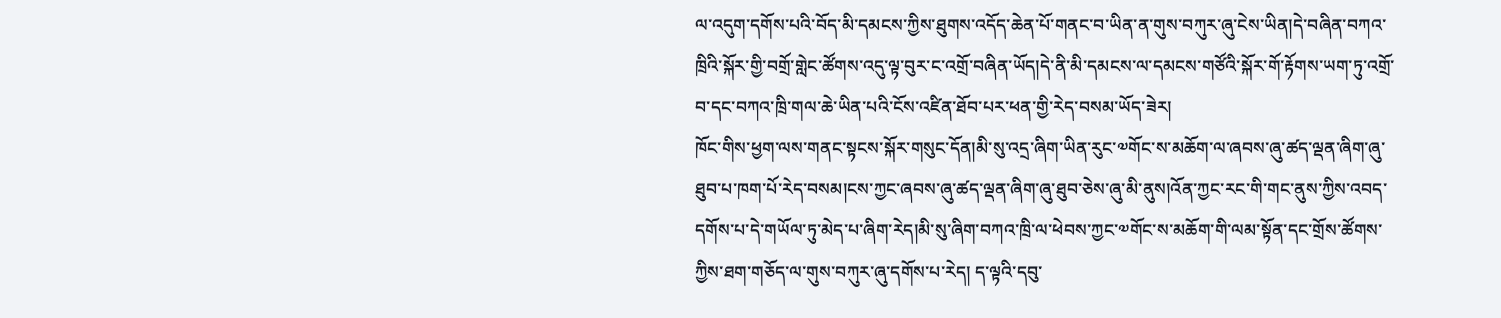ལ་འདུག་དགོས་པའི་བོད་མི་དམངས་ཀྱིས་ཐུགས་འདོད་ཆེན་པོ་གནང་བ་ཡིན་ན་གུས་བཀུར་ཞུ་ངེས་ཡིན།དེ་བཞིན་བཀའ་ཁྲིའི་སྐོར་གྱི་བགྲོ་གླེང་ཚོགས་འདུ་ལྟ་བུར་ང་འགྲོ་བཞིན་ཡོད།དེ་ནི་མི་དམངས་ལ་དམངས་གཙོའི་སྐོར་གོ་རྟོགས་ཡག་ཏུ་འགྲོ་བ་དང་བཀའ་ཁྲི་གལ་ཆེ་ཡིན་པའི་ངོས་འཛིན་ཐོབ་པར་ཕན་གྱི་རེད་བསམ་ཡོད་ཟེར།
ཁོང་གིས་ཕྱག་ལས་གནང་སྟངས་སྐོར་གསུང་དོན།མི་སུ་འདྲ་ཞིག་ཡིན་རུང་༧གོང་ས་མཆོག་ལ་ཞབས་ཞུ་ཚད་ལྡན་ཞིག་ཞུ་ཐུབ་པ་ཁག་པོ་རེད་བསམ།ངས་ཀྱང་ཞབས་ཞུ་ཚད་ལྡན་ཞིག་ཞུ་ཐུབ་ཅེས་ཞུ་མི་ནུས།འོན་ཀྱང་རང་གི་གང་ནུས་ཀྱིས་འབད་དགོས་པ་དེ་གཡོལ་ཏུ་མེད་པ་ཞིག་རེད།མི་སུ་ཞིག་བཀའ་ཁྲི་ལ་ཕེབས་ཀྱང་༧གོང་ས་མཆོག་གི་ལམ་སྟོན་དང་གྲོས་ཚོགས་ཀྱིས་ཐག་གཅོད་ལ་གུས་བཀུར་ཞུ་དགོས་པ་རེད། ད་ལྟའི་དབུ་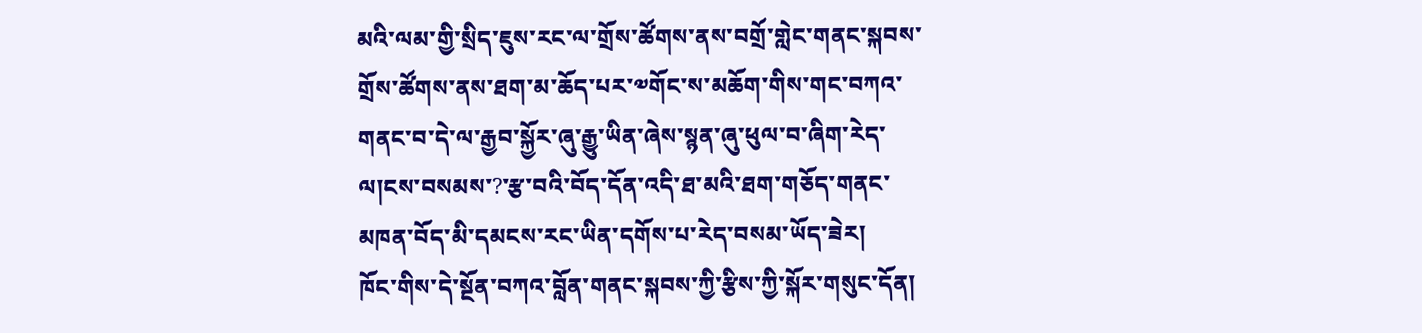མའི་ལམ་གྱི་སྲིད་ཇུས་རང་ལ་གྲོས་ཚོགས་ནས་བགྲོ་གླེང་གནང་སྐབས་གྲོས་ཚོགས་ནས་ཐག་མ་ཆོད་པར་༧གོང་ས་མཆོག་གིས་གང་བཀའ་གནང་བ་དེ་ལ་རྒྱབ་སྐྱོར་ཞུ་རྒྱུ་ཡིན་ཞེས་སྙན་ཞུ་ཕུལ་བ་ཞིག་རེད་ལ།ངས་བསམས་?་རྩ་བའི་བོད་དོན་འདི་ཐ་མའི་ཐག་གཅོད་གནང་མཁན་བོད་མི་དམངས་རང་ཡིན་དགོས་པ་རེད་བསམ་ཡོད་ཟེར།
ཁོང་གིས་དེ་སྔོན་བཀའ་བློན་གནང་སྐབས་ཀྱི་རྩིས་ཀྱི་སྐོར་གསུང་དོན།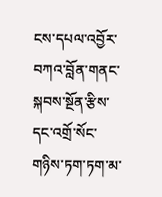ངས་དཔལ་འབྱོར་བཀའ་བློན་གནང་སྐབས་སྔོན་རྩིས་དང་འགྲོ་སོང་གཉིས་ཏག་ཏག་མ་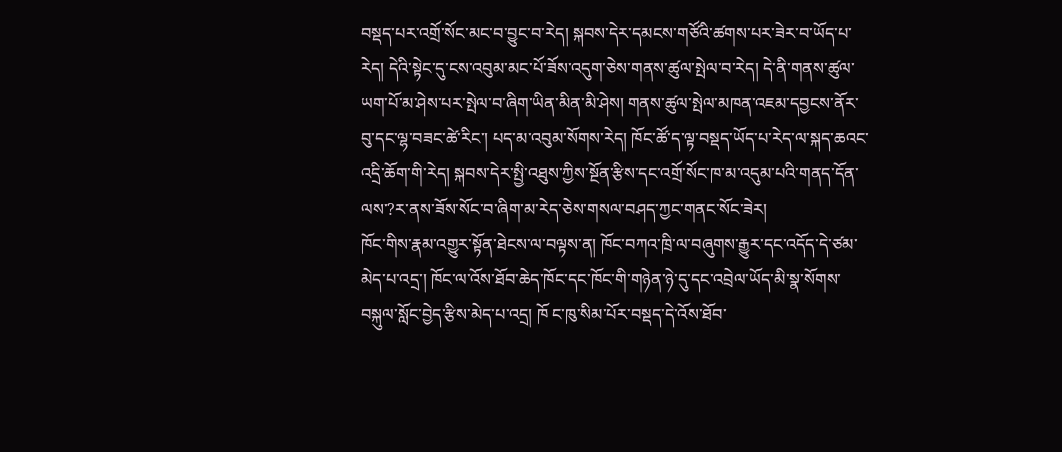བསྡད་པར་འགྲོ་སོང་མང་བ་བྱུང་བ་རེད། སྐབས་དེར་དམངས་གཙོའི་ཚགས་པར་ཟེར་བ་ཡོད་པ་རེད། དེའི་སྟེང་དུ་ངས་འབུམ་མང་པོ་ཟོས་འདུག་ཅེས་གནས་ཚུལ་སྤེལ་བ་རེད། དེ་ནི་གནས་ཚུལ་ཡག་པོ་མ་ཤེས་པར་སྤེལ་བ་ཞིག་ཡིན་མིན་མི་ཤེས། གནས་ཚུལ་སྤེལ་མཁན་འཇམ་དབྱངས་ནོར་བུ་དང་ལྷ་བཟང་ཚེ་རིང་། པད་མ་འབུམ་སོགས་རེད། ཁོང་ཚོ་ད་ལྟ་བསྡད་ཡོད་པ་རེད་ལ་སྐད་ཆའང་འདྲི་ཆོག་གི་རེད། སྐབས་དེར་སྤྱི་འཐུས་ཀྱིས་སྔོན་རྩིས་དང་འགྲོ་སོང་ཁ་མ་འདུམ་པའི་གནད་དོན་ལས་?ར་ནས་ཟོས་སོང་བ་ཞིག་མ་རེད་ཅེས་གསལ་བཤད་ཀྱང་གནང་སོང་ཟེར།
ཁོང་གིས་རྣམ་འགྱུར་སྟོན་ཐེངས་ལ་བལྟས་ན། ཁོང་བཀའ་ཁྲི་ལ་བཞུགས་རྒྱུར་དང་འདོད་དེ་ཙམ་མེད་པ་འདྲ་། ཁོང་ལ་འོས་ཐོབ་ཆེད་ཁོང་དང་ཁོང་གི་གཉེན་ཉེ་དུ་དང་འབྲེལ་ཡོད་མི་སྣ་སོགས་བསྐུལ་སློང་བྱེད་རྩིས་མེད་པ་འདྲ། ཁོ ང་ཁུ་སིམ་པོར་བསྡད་དེ་འོས་ཐོབ་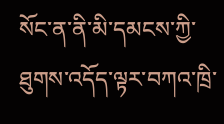སོང་ན་ནི་མི་དམངས་ཀྱི་ཐུགས་འདོད་ལྟར་བཀའ་ཁྲི་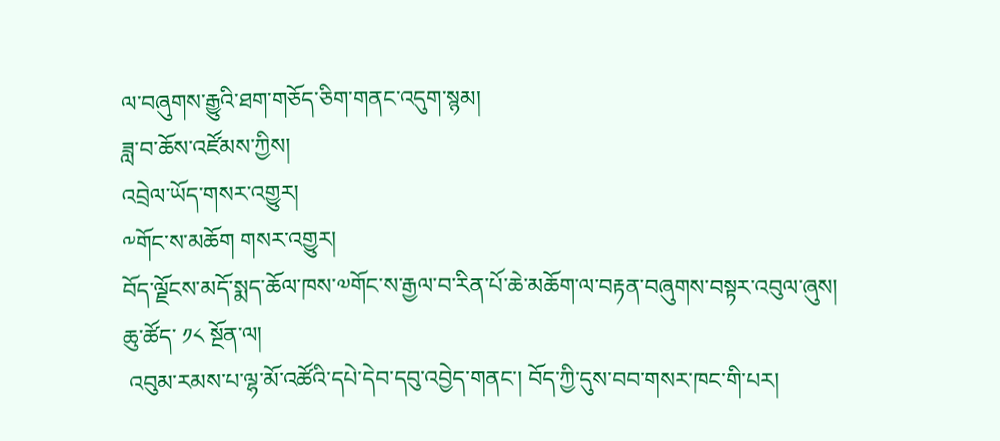ལ་བཞུགས་རྒྱུའི་ཐག་གཅོད་ཅིག་གནང་འདུག་སྙམ།
ཟླ་བ་ཆོས་འཛོམས་ཀྱིས།
འབྲེལ་ཡོད་གསར་འགྱུར།
༸གོང་ས་མཆོག གསར་འགྱུར།
བོད་ལྗོངས་མདོ་སྨད་ཆོལ་ཁས་༧གོང་ས་རྒྱལ་བ་རིན་པོ་ཆེ་མཆོག་ལ་བརྟན་བཞུགས་བསྟར་འབུལ་ཞུས།
ཆུ་ཚོད་ ༡༨ སྔོན་ལ།
 འབུམ་རམས་པ་ལྷ་མོ་འཚོའི་དཔེ་དེབ་དབུ་འབྱེད་གནང་། བོད་ཀྱི་དུས་བབ་གསར་ཁང་གི་པར།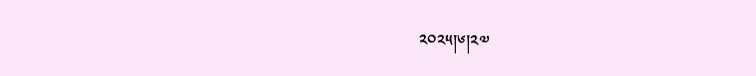༢༠༢༥།༦།༢༧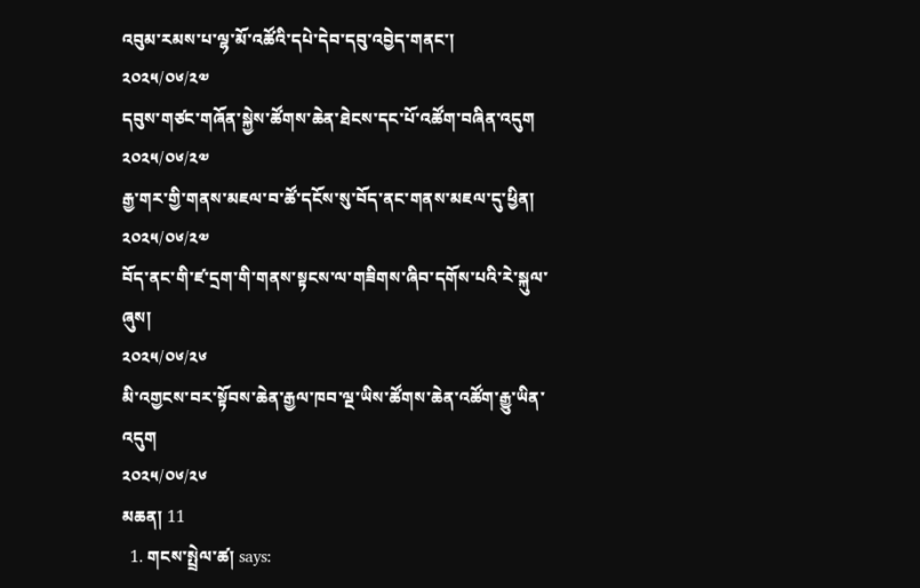འབུམ་རམས་པ་ལྷ་མོ་འཚོའི་དཔེ་དེབ་དབུ་འབྱེད་གནང་།
༢༠༢༥/༠༦/༢༧
དབུས་གཙང་གཞོན་སྐྱེས་ཚོགས་ཆེན་ཐེངས་དང་པོ་འཚོག་བཞིན་འདུག
༢༠༢༥/༠༦/༢༧
རྒྱ་གར་གྱི་གནས་མཇལ་བ་ཚོ་དངོས་སུ་བོད་ནང་གནས་མཇལ་དུ་ཕྱིན།
༢༠༢༥/༠༦/༢༧
བོད་ནང་གི་ཛ་དྲག་གི་གནས་སྟངས་ལ་གཟིགས་ཞིབ་དགོས་པའི་རེ་སྐུལ་ཞུས།
༢༠༢༥/༠༦/༢༦
མི་འགྱངས་བར་སྟོབས་ཆེན་རྒྱལ་ཁབ་ལྔ་ཡིས་ཚོགས་ཆེན་འཚོག་རྒྱུ་ཡིན་འདུག
༢༠༢༥/༠༦/༢༦
མཆན། 11
  1. གངས་སྤྲེལ་ཚ། says: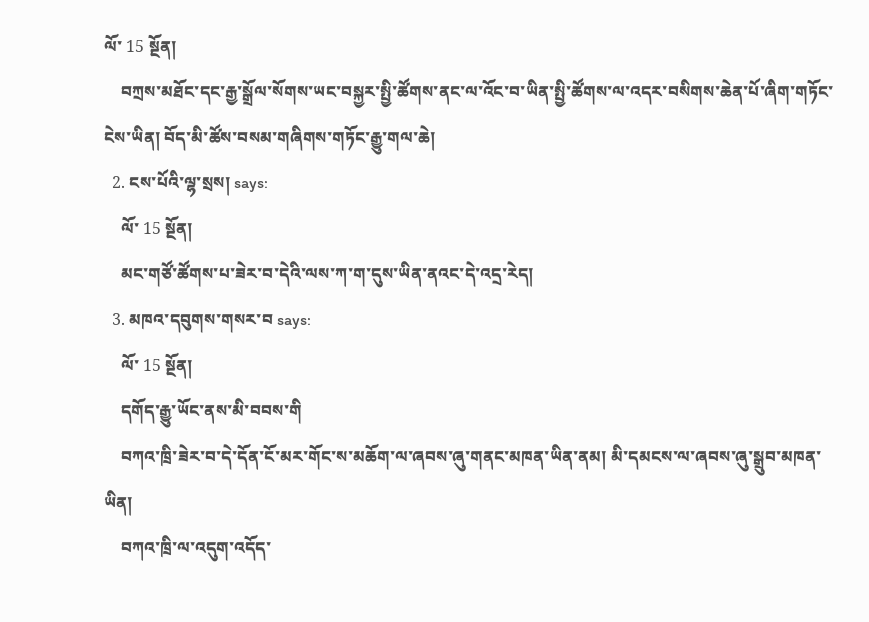ལོ་ 15 སྔོན།
    བཀྲས་མཐོང་དང་རྒྱ་སྒྲོལ་སོགས་ཡང་བསྐྱར་སྤྱི་ཚོགས་ནང་ལ་འོང་བ་ཡིན་སྤྱི་ཚོགས་ལ་འདར་བསིགས་ཆེན་པོ་ཞིག་གཏོང་ངེས་ཡིན། བོད་མི་ཚོས་བསམ་གཞིགས་གཏོང་རྒྱུ་གལ་ཆེ།
  2. ངས་པོའི་ལྷ་སྲས། says:
    ལོ་ 15 སྔོན།
    མང་གཙོ་ཚོགས་པ་ཟེར་བ་དེའི་ལས་ཀ་ག་དུས་ཡིན་ནའང་དེ་འདྲ་རེད།
  3. མཁའ་དབུགས་གསར་བ says:
    ལོ་ 15 སྔོན།
    དགོད་རྒྱུ་ཡོང་ནས་མི་བབས་གི
    བཀའ་ཁྲི་ཟེར་བ་དེ་དོན་ངོ་མར་གོང་ས་མཆོག་ལ་ཞབས་ཞུ་གནང་མཁན་ཡིན་ནམ། མི་དམངས་ལ་ཞབས་ཞུ་སྒྲུབ་མཁན་ཡིན།
    བཀའ་ཁྲི་ལ་འདུག་འདོད་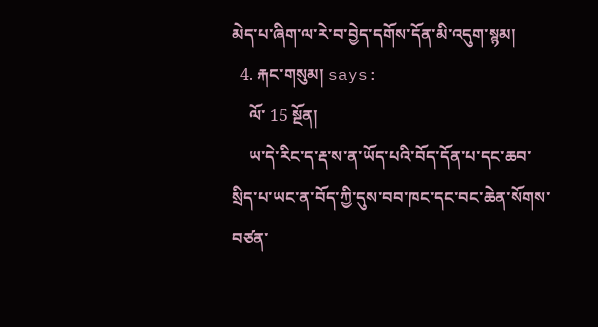མེད་པ་ཞིག་ལ་རེ་བ་བྱེད་དགོས་དོན་མི་འདུག་སྙམ།
  4. རྐང་གསུམ། says:
    ལོ་ 15 སྔོན།
    ཡ་དེ་རིང་ད་རྡ་ས་ན་ཡོད་པའི་བོད་དོན་པ་དང་ཆབ་སྲིད་པ་ཡང་ན་བོད་ཀྱི་དུས་བབ་ཁང་དང་བང་ཆེན་སོགས་བཙན་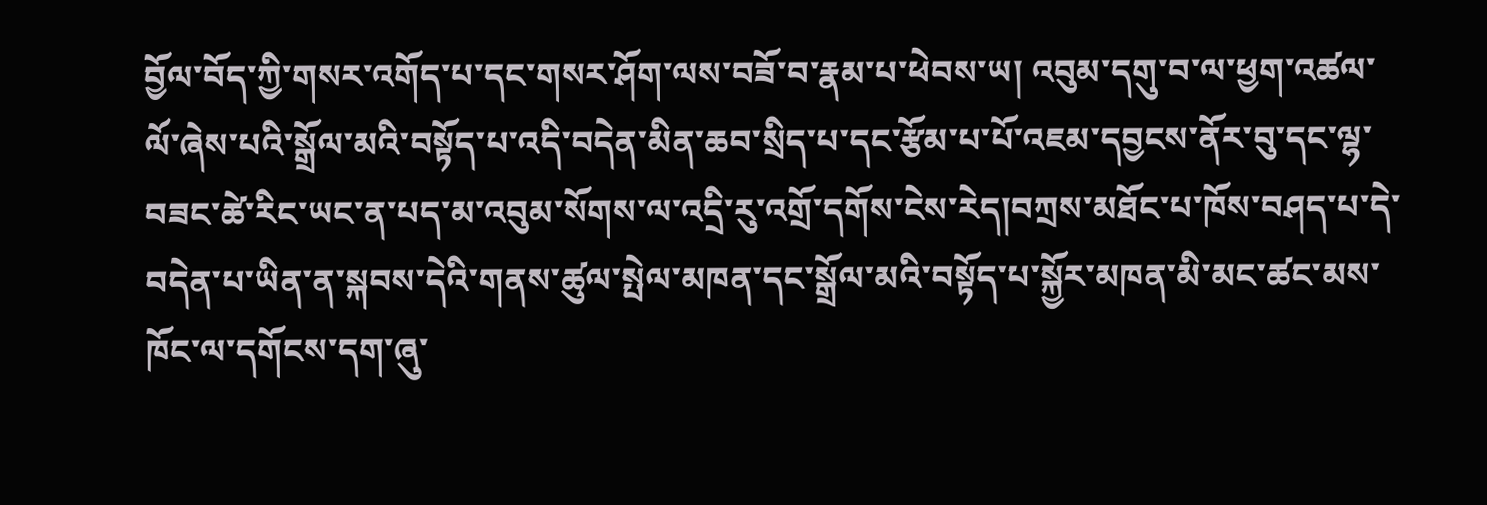བྱོལ་བོད་ཀྱི་གསར་འགོད་པ་དང་གསར་ཤོག་ལས་བཟོ་བ་རྣམ་པ་ཕེབས་ཡ། འབུམ་དགུ་བ་ལ་ཕྱག་འཚལ་ལོ་ཞེས་པའི་སྒྲོལ་མའི་བསྟོད་པ་འདི་བདེན་མིན་ཆབ་སྲིད་པ་དང་རྩོམ་པ་པོ་འཇམ་དབྱངས་ནོར་བུ་དང་ལྷ་བཟང་ཚེ་རིང་ཡང་ན་པད་མ་འབུམ་སོགས་ལ་འདྲི་རུ་འགྲོ་དགོས་ངེས་རེད།བཀྲས་མཐོང་པ་ཁོས་བཤད་པ་དེ་བདེན་པ་ཡིན་ན་སྐབས་དེའི་གནས་ཚུལ་སྤེལ་མཁན་དང་སྒྲོལ་མའི་བསྟོད་པ་སྐྱོར་མཁན་མི་མང་ཚང་མས་ཁོང་ལ་དགོངས་དག་ཞུ་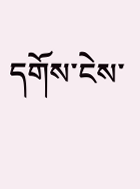དགོས་ངེས་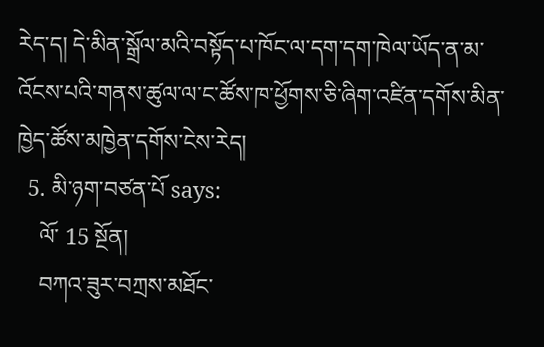རེད་ད། དེ་མིན་སྒྲོལ་མའི་བསྟོད་པ་ཁོང་ལ་དག་དག་ཁེལ་ཡོད་ན་མ་འོངས་པའི་གནས་ཚུལ་ལ་ང་ཚོས་ཁ་ཕྱོགས་ཅི་ཞིག་འཛིན་དགོས་མིན་ཁྱེད་ཚོས་མཁྱེན་དགོས་ངེས་རེད།
  5. མི་ཉག་བཙན་པོ says:
    ལོ་ 15 སྔོན།
    བཀའ་ཟུར་བཀྲས་མཐོང་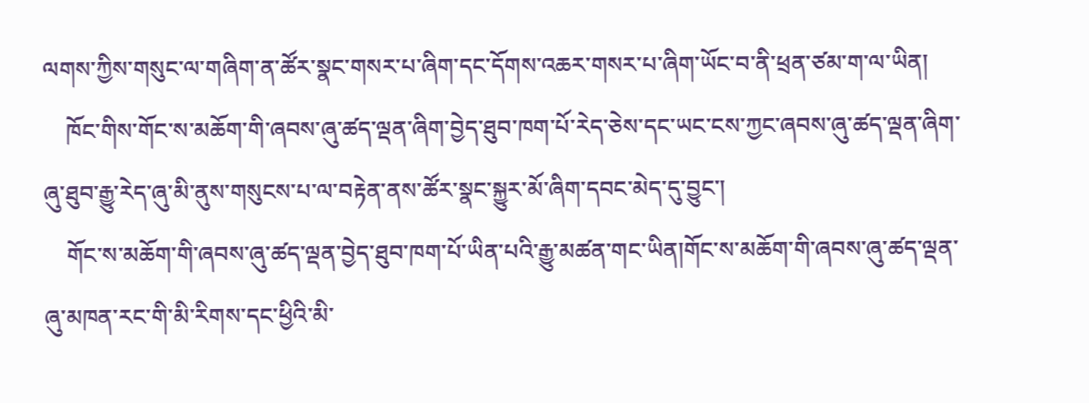ལགས་ཀྱིས་གསུང་ལ་གཞིག་ན་ཚོར་སྣང་གསར་པ་ཞིག་དང་དོགས་འཆར་གསར་པ་ཞིག་ཡོང་བ་ནི་ཕྲན་ཙམ་ག་ལ་ཡིན།
    ཁོང་གིས་གོང་ས་མཆོག་གི་ཞབས་ཞུ་ཚད་ལྡན་ཞིག་བྱེད་ཐུབ་ཁག་པོ་རེད་ཅེས་དང་ཡང་ངས་ཀྱང་ཞབས་ཞུ་ཚད་ལྡན་ཞིག་ཞུ་ཐུབ་རྒྱུ་རེད་ཞུ་མི་ནུས་གསུངས་པ་ལ་བརྟེན་ནས་ཚོར་སྣང་སྐྱུར་མོ་ཞིག་དབང་མེད་དུ་བྱུང་།
    གོང་ས་མཆོག་གི་ཞབས་ཞུ་ཚད་ལྡན་བྱེད་ཐུབ་ཁག་པོ་ཡིན་པའི་རྒྱུ་མཚན་གང་ཡིན།གོང་ས་མཆོག་གི་ཞབས་ཞུ་ཚད་ལྡན་ཞུ་མཁན་རང་གི་མི་རིགས་དང་ཕྱིའི་མི་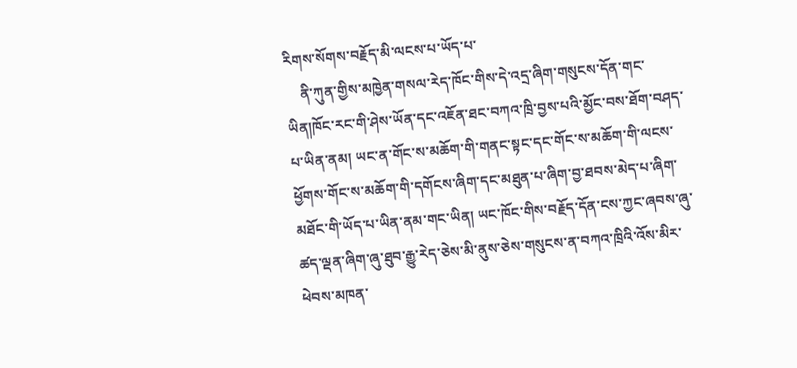རིགས་སོགས་བརྗོད་མི་ལངས་པ་ཡོད་པ་
    ནི་ཀུན་གྱིས་མཁྱེན་གསལ་རེད་ཁོང་གིས་དེ་འདྲ་ཞིག་གསུངས་དོན་གང་ཡིན།ཁོང་རང་གི་ཤེས་ཡོན་དང་འཇོན་ཐང་བཀའ་ཁྲི་བྱས་པའི་མྱོང་བས་ཐོག་བཤད་པ་ཡིན་ནམ། ཡང་ན་གོང་ས་མཆོག་གི་གནང་སྟང་དང་གོང་ས་མཆོག་གི་ལངས་ཕྱོགས་གོང་ས་མཆོག་གི་དགོངས་ཞིག་དང་མཐུན་པ་ཞིག་བྱ་ཐབས་མེད་པ་ཞིག་མཐོང་གི་ཡོད་པ་ཡིན་ནམ་གང་ཡིན། ཡང་ཁོང་གིས་བརྗོད་དོན་ངས་ཀྱང་ཞབས་ཞུ་ཚད་ལྡན་ཞིག་ཞུ་ཐུབ་རྒྱུ་རེད་ཅེས་མི་ནུས་ཅེས་གསུངས་ན་བཀའ་ཁྲིའི་འོས་མིར་ཕེབས་མཁན་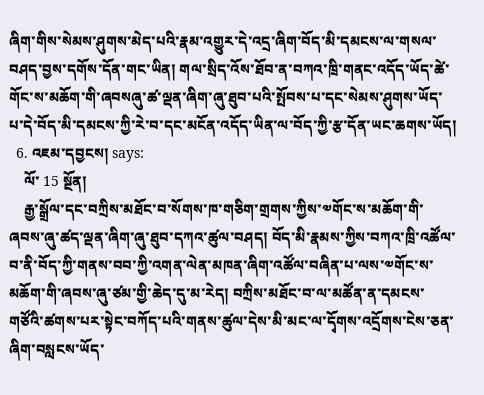ཞིག་གིས་སེམས་ཤུགས་མེད་པའི་རྣམ་འགྱུར་དེ་འདྲ་ཞིག་བོད་མི་དམངས་ལ་གསལ་བཤད་བྱས་དགོས་དོན་གང་ཡིན། གལ་སྲིད་འོས་ཐོབ་ན་བཀའ་ཁྲི་གནང་འདོད་ཡོད་ཚེ་གོང་ས་མཆོག་གི་ཞབསཞུ་ཚ་ལྡན་ཞིག་ཞུ་ཐུབ་པའི་སྤོབས་པ་དང་སེམས་ཤུགས་ཡོད་པ་དེ་བོད་མི་དམངས་ཀྱི་རེ་བ་དང་མངོན་འདོད་ཡིན་ལ་བོད་ཀྱི་རྩ་དོན་ཡང་ཆགས་ཡོད།
  6. འཇམ་དབྱངས། says:
    ལོ་ 15 སྔོན།
    རྒྱ་སྒྲོལ་དང་བཀྲིས་མཐོང་བ་སོགས་ཁ་གཅིག་གྲགས་ཀྱིས་༧གོང་ས་མཆོག་གི་ཞབས་ཞུ་ཚད་ལྡན་ཞིག་ཞུ་ཐུབ་དཀའ་ཚུལ་བཤད། བོད་མི་རྣམས་ཀྱིས་བཀའ་ཁྲི་འཚོལ་བ་ནི་བོད་ཀྱི་གནས་བབ་ཀྱི་འགན་ལེན་མཁན་ཞིག་འཚོལ་བཞིན་པ་ལས་༧གོང་ས་མཆོག་གི་ཞབས་ཞུ་ཙམ་གྱི་ཆེད་དུ་མ་རེད། བཀྲིས་མཐོང་བ་ལ་མཚོན་ན་དམངས་གཙོའི་ཚགས་པར་སྟེང་བཀོད་པའི་གནས་ཚུལ་དེས་མི་མང་ལ་དྭོགས་འདྲོགས་ངེས་ཅན་ཞིག་བསླངས་ཡོད་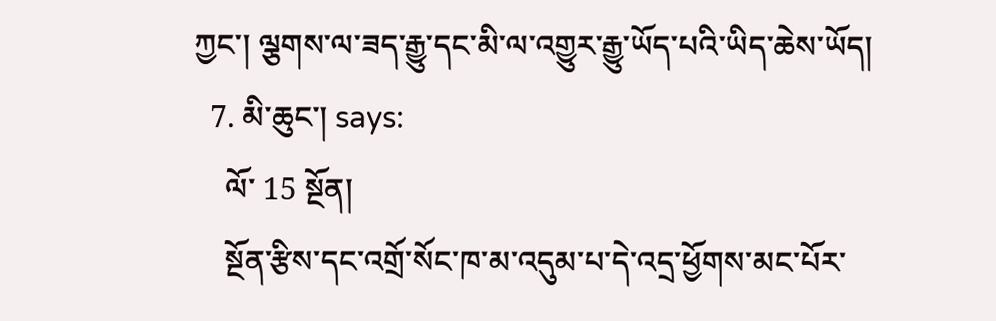ཀྱང་། ལྕགས་ལ་ཟད་རྒྱུ་དང་མི་ལ་འགྱུར་རྒྱུ་ཡོད་པའི་ཡིད་ཆེས་ཡོད།
  7. མི་ཆུང་། says:
    ལོ་ 15 སྔོན།
    སྔོན་རྩིས་དང་འགྲོ་སོང་ཁ་མ་འདུམ་པ་དེ་འདྲ་ཕྱོགས་མང་པོར་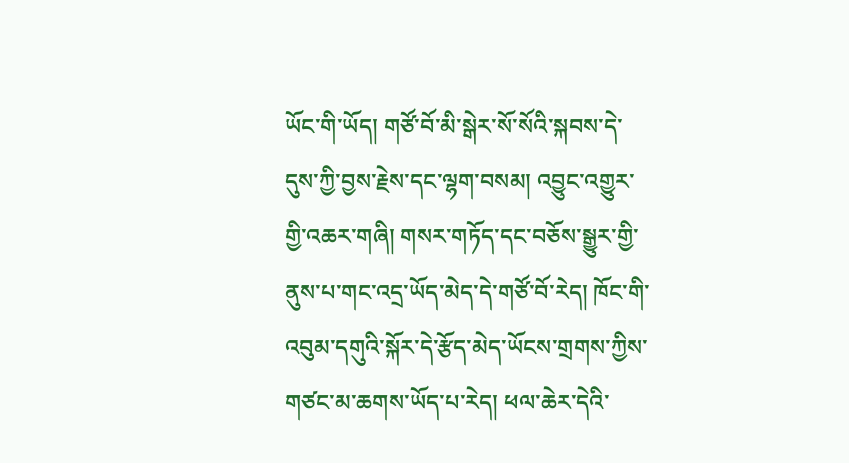ཡོང་གི་ཡོད། གཙོ་བོ་མི་སྒེར་སོ་སོའི་སྐབས་དེ་དུས་ཀྱི་བྱས་རྗེས་དང་ལྷག་བསམ། འབྱུང་འགྱུར་གྱི་འཆར་གཞི། གསར་གཏོད་དང་བཅོས་སྒྱུར་གྱི་ནུས་པ་གང་འདྲ་ཡོད་མེད་དེ་གཙོ་བོ་རེད། ཁོང་གི་འབུམ་དགུའི་སྐོར་དེ་རྩོད་མེད་ཡོངས་གྲགས་ཀྱིས་གཙང་མ་ཆགས་ཡོད་པ་རེད། ཕལ་ཆེར་དེའི་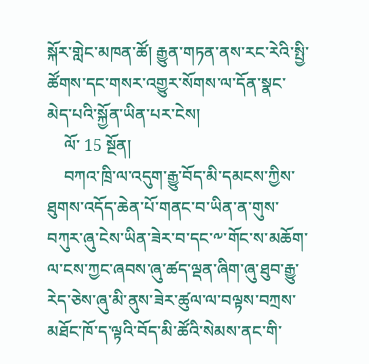སྐོར་གླེང་མཁན་ཚོ། རྒྱུན་གཏན་ནས་རང་རེའི་སྤྱི་ཚོགས་དང་གསར་འགྱུར་སོགས་ལ་དོན་སྣང་མེད་པའི་སྐྱོན་ཡིན་པར་ངེས།
    ལོ་ 15 སྔོན།
    བཀའ་ཁྲི་ལ་འདུག་རྒྱུ་བོད་མི་དམངས་ཀྱིས་ཐུགས་འདོད་ཆེན་པོ་གནང་བ་ཡིན་ན་གུས་བཀུར་ཞུ་ངེས་ཡིན་ཟེར་བ་དང་༸་གོང་ས་མཆོག་ལ་ངས་ཀྱང་ཞབས་ཞུ་ཚད་ལྡན་ཞིག་ཞུ་ཐུབ་རྒྱུ་རེད་ཅེས་ཞུ་མི་ནུས་ཟེར་ཚུལ་ལ་བལྟས་བཀྲས་མཐོང་ཁོ་ད་ལྟའི་བོད་མི་ཚོའི་སེམས་ནང་གི་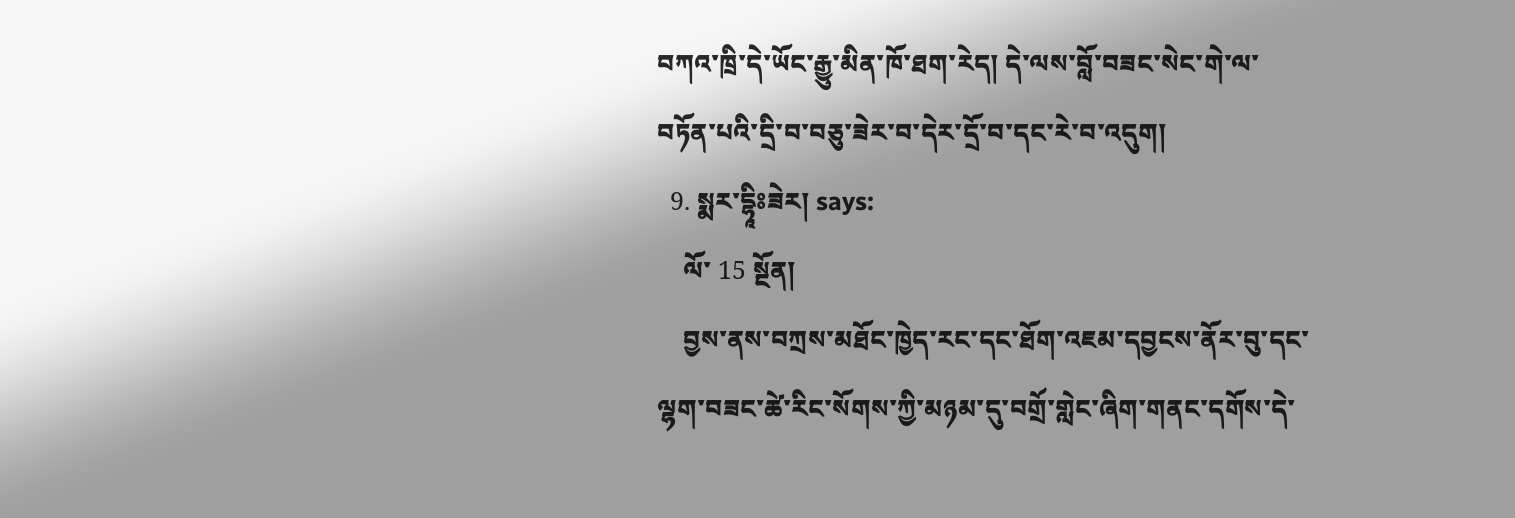བཀའ་ཁྲི་དེ་ཡོང་རྒྱུ་མིན་ཁོ་ཐག་རེད། དེ་ལས་བློ་བཟང་སེང་གེ་ལ་བཏོན་པའི་དྲི་བ་བཅུ་ཟེར་བ་དེར་དྲོ་བ་དང་རེ་བ་འདུག།
  9. སྨར་དྷཱིཿཟེར། says:
    ལོ་ 15 སྔོན།
    བྱས་ནས་བཀྲས་མཐོང་ཁྱེད་རང་དང་ཐོག་འཇམ་དབྱངས་ནོར་བུ་དང་ལྷག་བཟང་ཚེ་རིང་སོགས་ཀྱི་མཉམ་དུ་བགྲོ་གླེང་ཞིག་གནང་དགོས་དེ་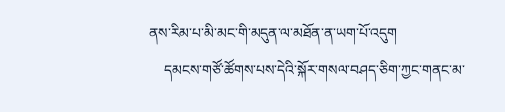ནས་རིམ་པ་མི་མང་གི་མདུན་ལ་མཐོན་ན་ཡག་པོ་འདུག
    དམངས་གཙོ་ཚོགས་པས་དེའི་སྐོར་གསལ་བཤད་ཅིག་ཀྱང་གནང་མ་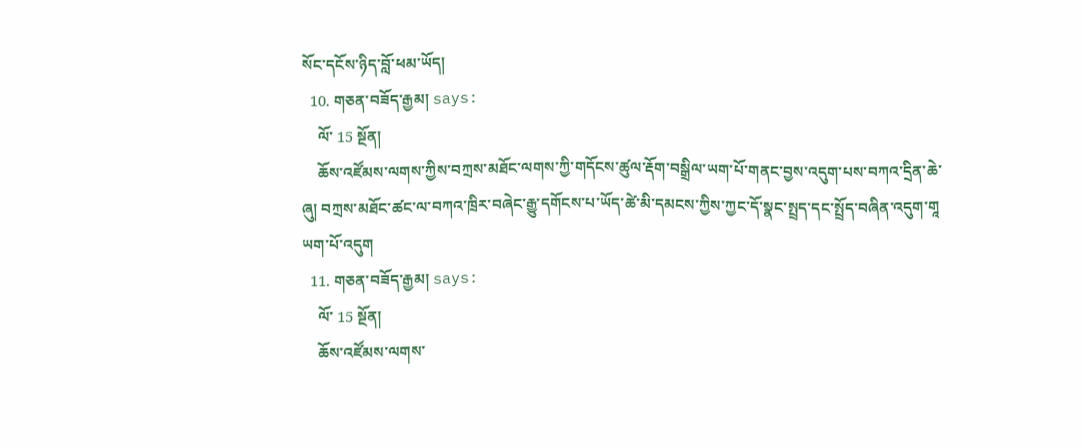སོང་དངོས་ཉིད་བློ་ཕམ་ཡོད།
  10. གཅན་བཟོད་རྒྱམ། says:
    ལོ་ 15 སྔོན།
    ཆོས་འཛོམས་ལགས་ཀྱིས་བཀྲས་མཐོང་ལགས་ཀྱི་གདོངས་ཚུལ་རྡོག་བསྒྲིལ་ཡག་པོ་གནང་བྱས་འདུག་པས་བཀའ་དྲིན་ཆེ་ཞུ། བཀྲས་མཐོང་ཚང་ལ་བཀའ་ཁྲིར་བཞེང་རྒྱུ་དགོངས་པ་ཡོད་ཚེ་མི་དམངས་ཀྱིས་ཀྱང་དོ་སྣང་སྤྲད་དང་སྤྲོད་བཞིན་འདུག་གཱ ཡག་པོ་འདུག
  11. གཅན་བཟོད་རྒྱམ། says:
    ལོ་ 15 སྔོན།
    ཆོས་འཛོམས་ལགས་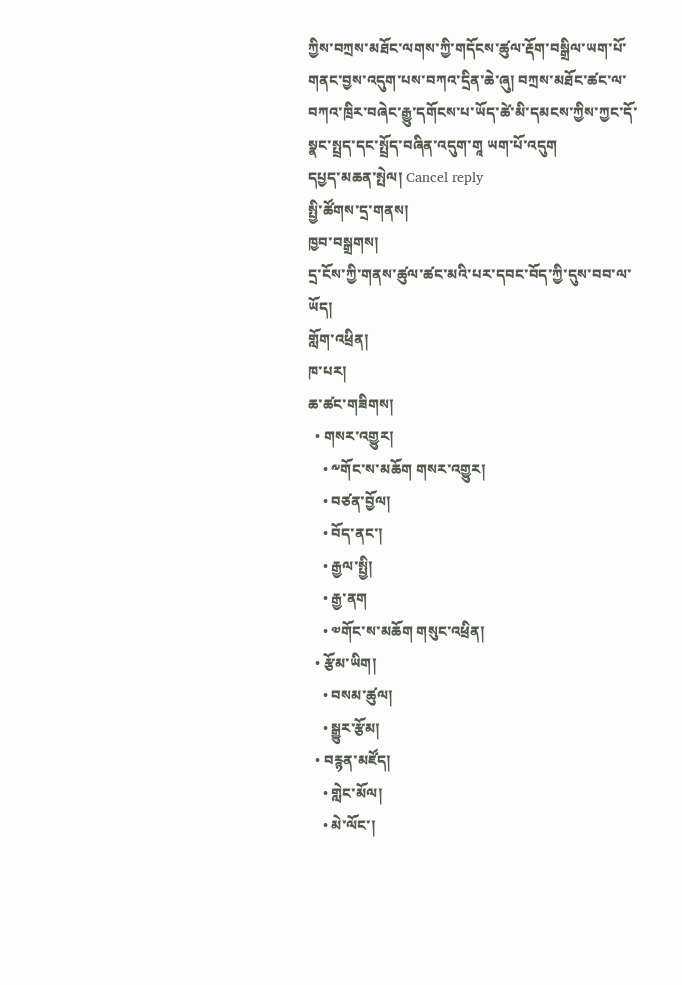ཀྱིས་བཀྲས་མཐོང་ལགས་ཀྱི་གདོངས་ཚུལ་རྡོག་བསྒྲིལ་ཡག་པོ་གནང་བྱས་འདུག་པས་བཀའ་དྲིན་ཆེ་ཞུ། བཀྲས་མཐོང་ཚང་ལ་བཀའ་ཁྲིར་བཞེང་རྒྱུ་དགོངས་པ་ཡོད་ཚེ་མི་དམངས་ཀྱིས་ཀྱང་དོ་སྣང་སྤྲད་དང་སྤྲོད་བཞིན་འདུག་གཱ ཡག་པོ་འདུག
དཔྱད་མཆན་སྤེལ། Cancel reply
སྤྱི་ཚོགས་དྲ་གནས།
ཁྱབ་བསྒྲགས།
དྲ་ངོས་ཀྱི་གནས་ཚུལ་ཚང་མའི་པར་དབང་བོད་ཀྱི་དུས་བབ་ལ་ཡོད།
གློག་འཕྲིན།
ཁ་པར།
ཆ་ཚང་གཟིགས།
  • གསར་འགྱུར།
    • ༸གོང་ས་མཆོག གསར་འགྱུར།
    • བཙན་བྱོལ།
    • བོད་ནང་།
    • རྒྱལ་སྤྱི།
    • རྒྱ་ནག
    • ༧གོང་ས་མཆོག གསུང་འཕྲིན།
  • རྩོམ་ཡིག།
    • བསམ་ཚུལ།
    • སྒྱུར་རྩོམ།
  • བརྙན་མཛོད།
    • གླེང་མོལ།
    • མེ་ལོང་།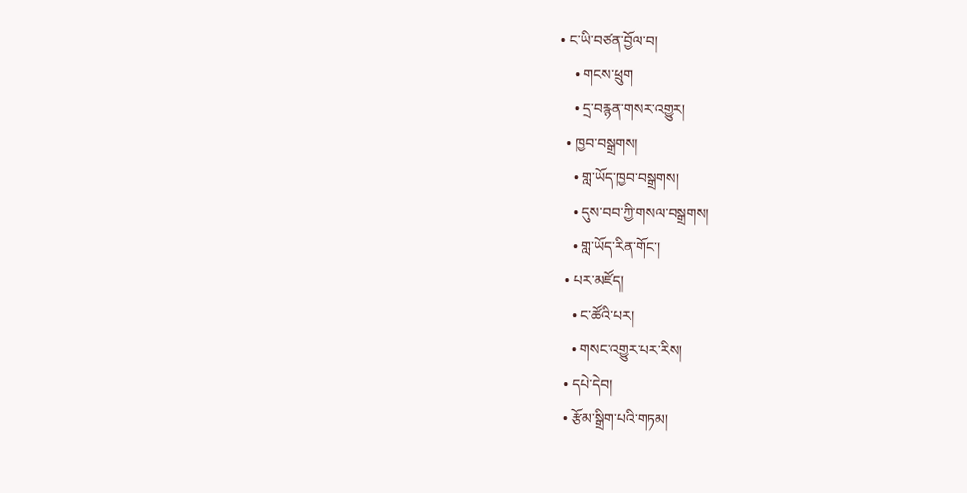• ང་ཡི་བཙན་བྱོལ་བ།
    • གངས་ཕྲུག
    • དྲ་བརྙན་གསར་འགྱུར།
  • ཁྱབ་བསྒྲགས།
    • གླ་ཡོད་ཁྱབ་བསྒྲགས།
    • དུས་བབ་ཀྱི་གསལ་བསྒྲགས།
    • གླ་ཡོད་རིན་གོང་།
  • པར་མཛོད།
    • ང་ཚོའི་པར།
    • གསང་འགྱུར་པར་རིས།
  • དཔེ་དེབ།
  • རྩོམ་སྒྲིག་པའི་གཏམ།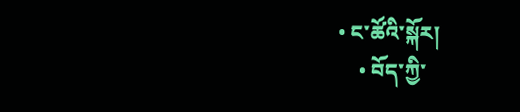• ང་ཚོའི་སྐོར།
    • བོད་ཀྱི་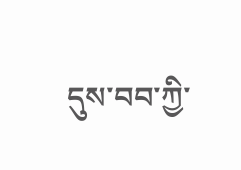དུས་བབ་ཀྱི་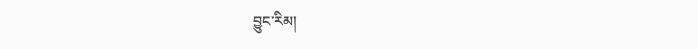བྱུང་རིམ།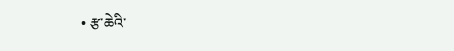• རྩ་ཆེའི་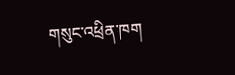གསུང་འཕྲིན་ཁག